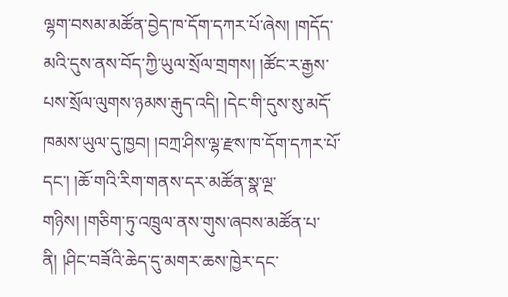ལྷག་བསམ་མཚོན་བྱེད་ཁ་དོག་དཀར་པོ་ཞེས། །གདོད་མའི་དུས་ནས་བོད་ཀྱི་ཡུལ་སྲོལ་གྲགས། །ཚོང་ར་རྒྱས་པས་སྲོལ་ལུགས་ཉམས་རྒུད་འདི། །དེང་གི་དུས་སུ་མདོ་ཁམས་ཡུལ་དུ་ཁྱབ། །བཀྲ་ཤིས་ལྷ་རྫས་ཁ་དོག་དཀར་པོ་དང་། །ཆོ་གའི་རིག་གནས་དར་མཚོན་སྣ་ལྔ་གཉིས། །གཅིག་ཏུ་འཁྲུལ་ནས་གུས་ཞབས་མཚོན་པ་ནི། །ཤིང་བཟོའི་ཆེད་དུ་མགར་ཆས་ཁྱེར་དང་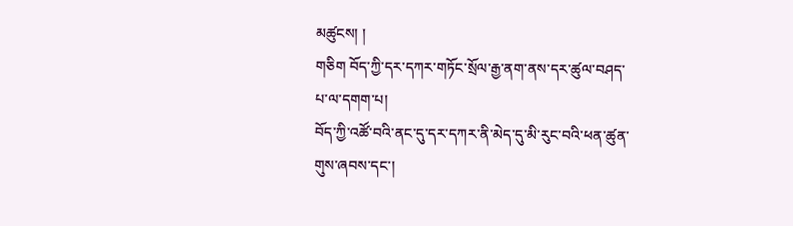མཚུངས། །
གཅིག བོད་ཀྱི་དར་དཀར་གཏོང་སྲོལ་རྒྱ་ནག་ནས་དར་ཚུལ་བཤད་པ་ལ་དགག་པ།
བོད་ཀྱི་འཚོ་བའི་ནང་དུ་དར་དཀར་ནི་མེད་དུ་མི་རུང་བའི་ཕན་ཚུན་གུས་ཞབས་དང་།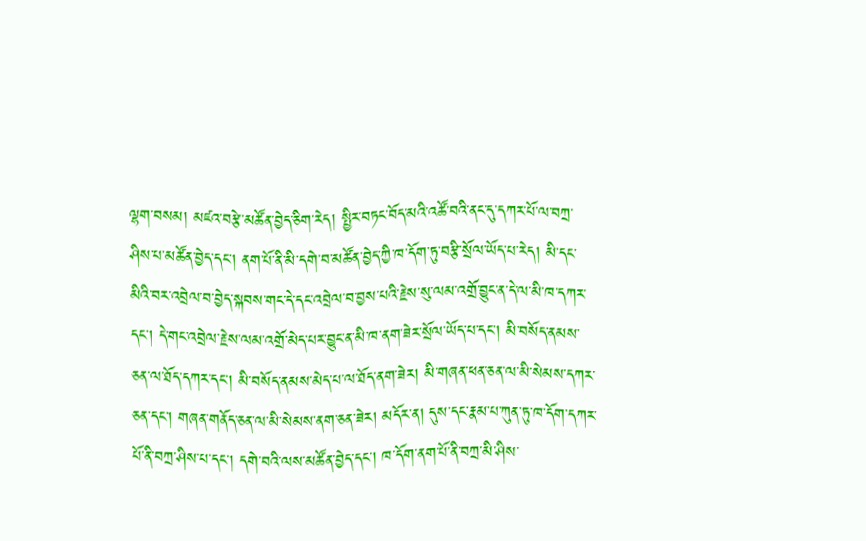ལྷག་བསམ། མཛའ་བརྩེ་མཚོན་བྱེད་ཅིག་རེད། སྤྱིར་བཏང་བོད་མའི་འཚོ་བའི་ནང་དུ་དཀར་པོ་ལ་བཀྲ་ཤིས་པ་མཚོན་བྱེད་དང་། ནག་པོ་ནི་མི་དགེ་བ་མཚོན་བྱེད་ཀྱི་ཁ་དོག་ཏུ་བརྩི་སྲོལ་ཡོད་པ་རེད། མི་དང་མིའི་བར་འབྲེལ་བ་བྱེད་སྐབས་གང་དེ་དང་འབྲེལ་བ་བྱས་པའི་རྗེས་སུ་ལམ་འགྲོ་བྱུང་ན་དེ་ལ་མི་ཁ་དཀར་དང་། དེ་གང་འབྲེལ་རྗེས་ལམ་འགྲོ་མེད་པར་བྱུང་ན་མི་ཁ་ནག་ཟེར་སྲོལ་ཡོད་པ་དང་། མི་བསོད་ནམས་ཅན་ལ་ཐོད་དཀར་དང་། མི་བསོད་ནམས་མེད་པ་ལ་ཐོད་ནག་ཟེར། མི་གཞན་ཕན་ཅན་ལ་མི་སེམས་དཀར་ཅན་དང་། གཞན་གནོད་ཅན་ལ་མི་སེམས་ནག་ཅན་ཟེར། མདོར་ན། དུས་དང་རྣམ་པ་ཀུན་ཏུ་ཁ་དོག་དཀར་པོ་ནི་བཀྲ་ཤིས་པ་དང་། དགེ་བའི་ལས་མཚོན་བྱེད་དང་། ཁ་དོག་ནག་པོ་ནི་བཀྲ་མི་ཤིས་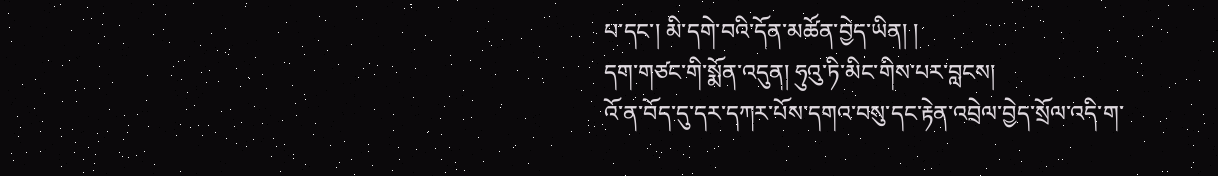པ་དང་། མི་དགེ་བའི་དོན་མཚོན་བྱེད་ཡིན། །
དག་གཙང་གི་སྨོན་འདུན། ཧུའུ་ཏི་མིང་གིས་པར་བླངས།
འོ་ན་བོད་དུ་དར་དཀར་པོས་དགའ་བསུ་དང་རྟེན་འབྲེལ་བྱེད་སྲོལ་འདི་ག་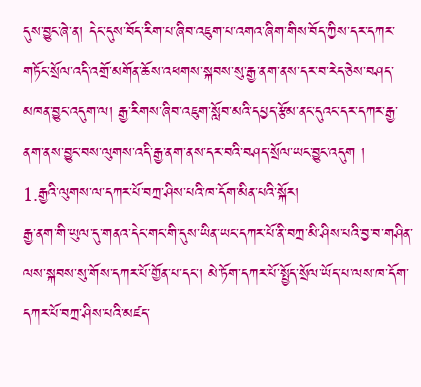དུས་བྱུང་ཞེ་ན། དེང་དུས་བོད་རིག་པ་ཞིབ་འཇུག་པ་འགའ་ཞིག་གིས་བོད་ཀྱིས་དར་དཀར་གཏོང་སྲོལ་འདི་འགྲོ་མགོན་ཆོས་འཕགས་སྐབས་སུ་རྒྱ་ནག་ནས་དར་བ་རེད་ཅེས་བཤད་མཁན་བྱུང་འདུག་ལ། རྒྱ་རིགས་ཞིབ་འཇུག་སློབ་མའི་དཔྱད་རྩོམ་ནང་དུའང་དར་དཀར་རྒྱ་ནག་ནས་བྱུང་བས་ལུགས་འདི་རྒྱ་ནག་ནས་དར་བའི་བཤད་སྲོལ་ཡང་བྱུང་འདུག །
1.རྒྱའི་ལུགས་ལ་དཀར་པོ་བཀྲ་ཤིས་པའི་ཁ་དོག་མིན་པའི་སྐོར།
རྒྱ་ནག་གི་ཡུལ་དུ་གནའ་དེང་གང་གི་དུས་ཡིན་ཡང་དཀར་པོ་ནི་བཀྲ་མི་ཤིས་པའི་བྱ་བ་གཤིན་ལས་སྐབས་སུ་གོས་དཀར་པོ་གྱོན་པ་དང་། མེ་ཏོག་དཀར་པོ་སྤྱོད་སྲོལ་ཡོད་པ་ལས་ཁ་དོག་དཀར་པོ་བཀྲ་ཤིས་པའི་མཛད་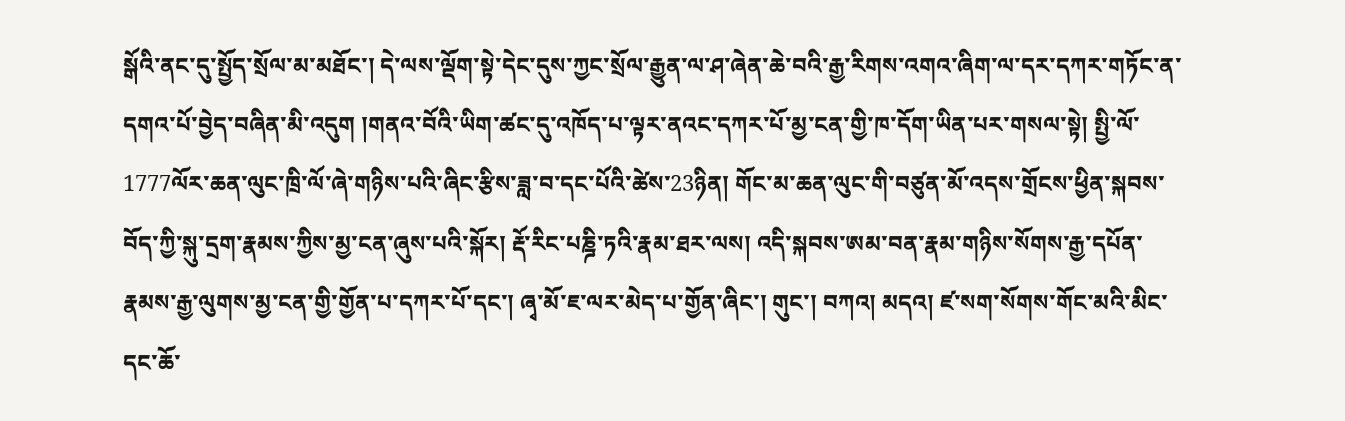སྒོའི་ནང་དུ་སྤྱོད་སྲོལ་མ་མཐོང་། དེ་ལས་ལྡོག་སྟེ་དེང་དུས་ཀྱང་སྲོལ་རྒྱུན་ལ་ཤ་ཞེན་ཆེ་བའི་རྒྱ་རིགས་འགའ་ཞིག་ལ་དར་དཀར་གཏོང་ན་དགའ་པོ་བྱེད་བཞིན་མི་འདུག །གནའ་བོའི་ཡིག་ཚང་དུ་འཁོད་པ་ལྟར་ནའང་དཀར་པོ་མྱ་ངན་གྱི་ཁ་དོག་ཡིན་པར་གསལ་སྟེ། སྤྱི་ལོ་1777ལོར་ཆན་ལུང་ཁྲི་ལོ་ཞེ་གཉིས་པའི་ཞིང་རྩིས་ཟླ་བ་དང་པོའི་ཚེས་23ཉིན། གོང་མ་ཆན་ལུང་གི་བཙུན་མོ་འདས་གྲོངས་ཕྱིན་སྐབས་བོད་ཀྱི་སྐུ་དྲག་རྣམས་ཀྱིས་མྱ་ངན་ཞུས་པའི་སྐོར། རྡོ་རིང་པཎྜི་ཏའི་རྣམ་ཐར་ལས། འདི་སྐབས་ཨམ་བན་རྣམ་གཉིས་སོགས་རྒྱ་དཔོན་རྣམས་རྒྱ་ལུགས་མྱ་ངན་གྱི་གྱོན་པ་དཀར་པོ་དང་། ཞྭ་མོ་ཇ་ལར་མེད་པ་གྱོན་ཞིང་། གུང་། བཀའ། མདའ། ཛ་སག་སོགས་གོང་མའི་མིང་དང་ཆོ་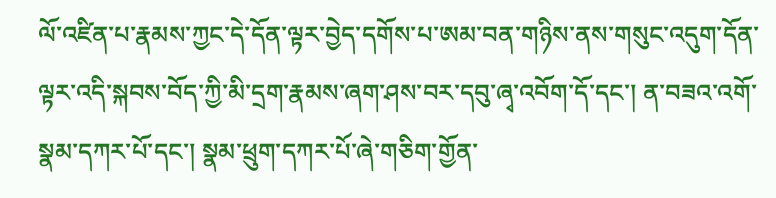ལོ་འཛིན་པ་རྣམས་ཀྱང་དེ་དོན་ལྟར་བྱེད་དགོས་པ་ཨམ་བན་གཉིས་ནས་གསུང་འདུག་དོན་ལྟར་འདི་སྐབས་བོད་ཀྱི་མི་དྲག་རྣམས་ཞག་ཤས་བར་དབུ་ཞྭ་འབོག་དོ་དང་། ན་བཟའ་འགོ་སྣམ་དཀར་པོ་དང་། སྣམ་ཕྲུག་དཀར་པོ་ཞེ་གཅིག་གྱོན་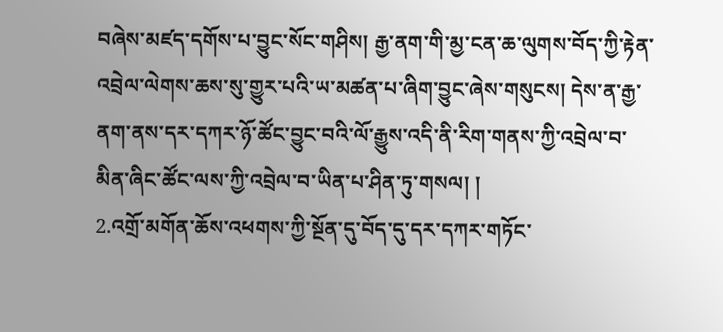བཞེས་མཛད་དགོས་པ་བྱུང་སོང་གཤིས། རྒྱ་ནག་གི་མྱ་ངན་ཆ་ལུགས་བོད་ཀྱི་རྟེན་འབྲེལ་ལེགས་ཆས་སུ་གྱུར་པའི་ཡ་མཚན་པ་ཞིག་བྱུང་ཞེས་གསུངས། དེས་ན་རྒྱ་ནག་ནས་དར་དཀར་ཉོ་ཚོང་བྱུང་བའི་ལོ་རྒྱུས་འདི་ནི་རིག་གནས་ཀྱི་འབྲེལ་བ་མིན་ཞིང་ཚོང་ལས་ཀྱི་འབྲེལ་བ་ཡིན་པ་ཤིན་ཏུ་གསལ། །
2.འགྲོ་མགོན་ཆོས་འཕགས་ཀྱི་སྔོན་དུ་བོད་དུ་དར་དཀར་གཏོང་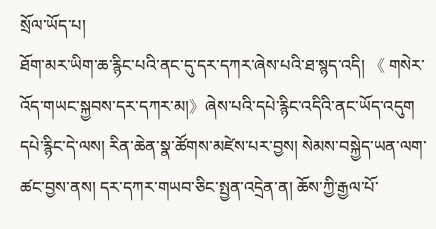སྲོལ་ཡོད་པ།
ཐོག་མར་ཡིག་ཆ་རྙིང་པའི་ནང་དུ་དར་དཀར་ཞེས་པའི་ཐ་སྙད་འདི། 《 གསེར་འོད་གཡང་སྐྱབས་དར་དཀར་མ།》ཞེས་པའི་དཔེ་རྙིང་འདིའི་ནང་ཡོད་འདུག དཔེ་རྙིང་དེ་ལས། རིན་ཆེན་སྣ་ཚོགས་མཛེས་པར་བྱས། སེམས་བསྐྱེད་ཡན་ལག་ཚང་བྱས་ནས། དར་དཀར་གཡབ་ཅིང་སྤྱན་འདྲེན་ན། ཆོས་ཀྱི་རྒྱལ་པོ་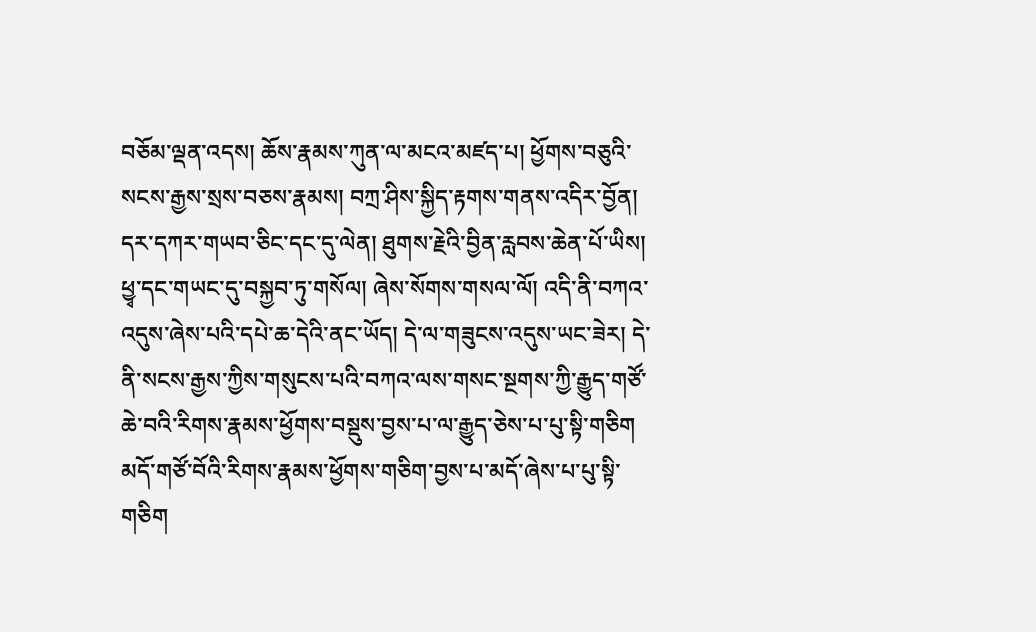བཅོམ་ལྡན་འདས། ཆོས་རྣམས་ཀུན་ལ་མངའ་མཛད་པ། ཕྱོགས་བཅུའི་སངས་རྒྱས་སྲས་བཅས་རྣམས། བཀྲ་ཤིས་སྐྱིད་རྟགས་གནས་འདིར་བྱོན། དར་དཀར་གཡབ་ཅིང་དང་དུ་ལེན། ཐུགས་རྗེའི་བྱིན་རླབས་ཆེན་པོ་ཡིས། ཕྱྭ་དང་གཡང་དུ་བསྐྱབ་ཏུ་གསོལ། ཞེས་སོགས་གསལ་ལོ། འདི་ནི་བཀའ་འདུས་ཞེས་པའི་དཔེ་ཆ་དེའི་ནང་ཡོད། དེ་ལ་གཟུངས་འདུས་ཡང་ཟེར། དེ་ནི་སངས་རྒྱས་ཀྱིས་གསུངས་པའི་བཀའ་ལས་གསང་སྔགས་ཀྱི་རྒྱུད་གཙོ་ཆེ་བའི་རིགས་རྣམས་ཕྱོགས་བསྡུས་བྱས་པ་ལ་རྒྱུད་ཅེས་པ་པུ་སྟི་གཅིག མདོ་གཙོ་བོའི་རིགས་རྣམས་ཕྱོགས་གཅིག་བྱས་པ་མདོ་ཞེས་པ་པུ་སྟི་གཅིག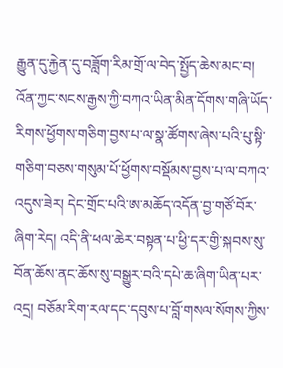རྒྱུན་དུ་རྐྱེན་དུ་བཟློག་རིམ་གྲོ་ལ་བེད་སྤྱོད་ཆེས་མང་བ། འོན་ཀྱང་སངས་རྒྱས་ཀྱི་བཀའ་ཡིན་མིན་དོགས་གཞི་ཡོད་རིགས་ཕྱོགས་གཅིག་བྱས་པ་ལ་སྣ་ཚོགས་ཞེས་པའི་པུ་སྟི་གཅིག་བཅས་གསུམ་པོ་ཕྱོགས་བསྡོམས་བྱས་པ་ལ་བཀའ་འདུས་ཟེར། དེང་གྲོང་པའི་ཨ་མཆོད་འདོན་བྱ་གཙོ་བོར་ཞིག་རེད། འདི་ནི་ཕལ་ཆེར་བསྟན་པ་ཕྱི་དར་གྱི་སྐབས་སུ་བོན་ཆོས་ནང་ཆོས་སུ་བསྒྱུར་བའི་དཔེ་ཆ་ཞིག་ཡིན་པར་འདྲ། བཅོམ་རིག་རལ་དང་དབུས་པ་བློ་གསལ་སོགས་ཀྱིས་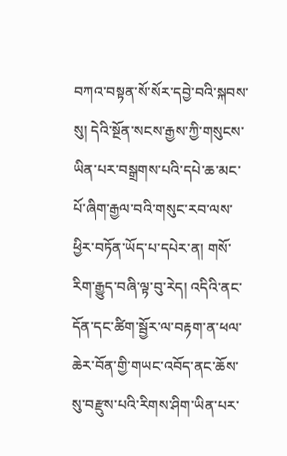བཀའ་བསྟན་སོ་སོར་དབྱེ་བའི་སྐབས་སུ། དེའི་སྔོན་སངས་རྒྱས་ཀྱི་གསུངས་ཡིན་པར་བསྒྲགས་པའི་དཔེ་ཆ་མང་པོ་ཞིག་རྒྱལ་བའི་གསུང་རབ་ལས་ཕྱིར་བཏོན་ཡོད་པ་དཔེར་ན། གསོ་རིག་རྒྱུད་བཞི་ལྟ་བུ་རེད། འདིའི་ནང་དོན་དང་ཚིག་སྦྱོར་ལ་བརྟག་ན་ཕལ་ཆེར་བོན་གྱི་གཡང་འབོད་ནང་ཆོས་སུ་བརྫུས་པའི་རིགས་ཤིག་ཡིན་པར་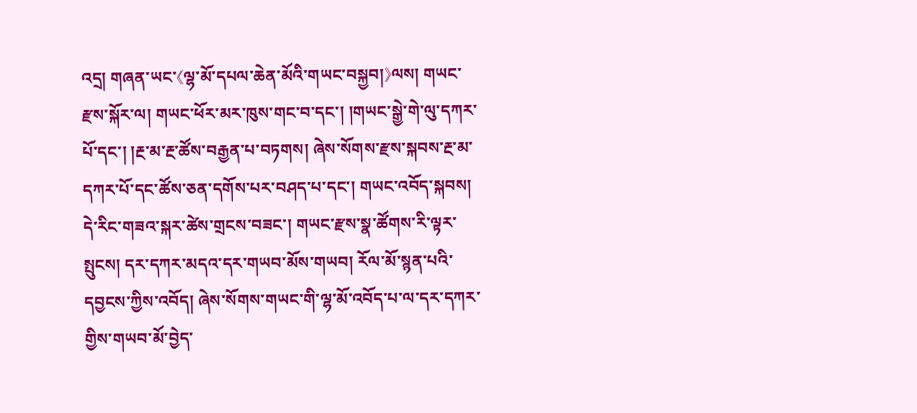འདྲ། གཞན་ཡང་《ལྷ་མོ་དཔལ་ཆེན་མོའི་གཡང་བསྐྱབ།》ལས། གཡང་རྫས་སྐོར་ལ། གཡང་ཕོར་མར་ཁུས་གང་བ་དང་། །གཡང་སྒྱེ་གེ་ལུ་དཀར་པོ་དང་། །རྔ་མ་རྔ་ཚོས་བརྒྱན་པ་བཏགས། ཞེས་སོགས་རྫས་སྐབས་རྔ་མ་དཀར་པོ་དང་ཚོས་ཅན་དགོས་པར་བཤད་པ་དང་། གཡང་འབོད་སྐབས། དེ་རིང་གཟའ་སྐར་ཚེས་གྲངས་བཟང་། གཡང་རྫས་སྣ་ཚོགས་རི་ལྟར་སྤུངས། དར་དཀར་མདའ་དར་གཡབ་མོས་གཡབ། རོལ་མོ་སྙན་པའི་དབྱངས་ཀྱིས་འབོད། ཞེས་སོགས་གཡང་གི་ལྷ་མོ་འབོད་པ་ལ་དར་དཀར་གྱིས་གཡབ་མོ་བྱེད་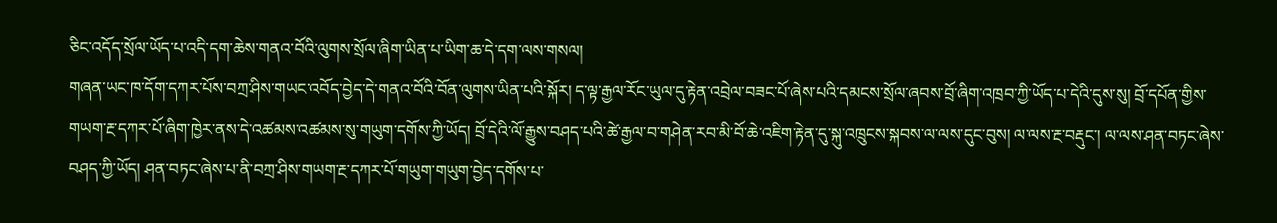ཅིང་འདོད་སྲོལ་ཡོད་པ་འདི་དག་ཆེས་གནའ་བོའི་ལུགས་སྲོལ་ཞིག་ཡིན་པ་ཡིག་ཆ་དེ་དག་ལས་གསལ།
གཞན་ཡང་ཁ་དོག་དཀར་པོས་བཀྲ་ཤིས་གཡང་འབོད་བྱེད་དེ་གནའ་བོའི་བོན་ལུགས་ཡིན་པའི་སྐོར། ད་ལྟ་རྒྱལ་རོང་ཡུལ་དུ་རྟེན་འབྲེལ་བཟང་པོ་ཞེས་པའི་དམངས་སྲོལ་ཞབས་བྲོ་ཞིག་འཁྲབ་ཀྱི་ཡོད་པ་དེའི་དུས་སུ། བྲོ་དཔོན་གྱིས་གཡག་རྔ་དཀར་པོ་ཞིག་ཁྱེར་ནས་དེ་འཚམས་འཚམས་སུ་གཡུག་དགོས་ཀྱི་ཡོད། བྲོ་དེའི་ལོ་རྒྱུས་བཤད་པའི་ཚེ་རྒྱལ་བ་གཤེན་རབ་མི་བོ་ཆེ་འཇིག་རྟེན་དུ་སྐུ་འཁྲུངས་སྐབས་ལ་ལས་དུང་བུས། ལ་ལས་རྔ་བརྡུང་། ལ་ལས་ཤན་བཏང་ཞེས་བཤད་ཀྱི་ཡོད། ཤན་བཏང་ཞེས་པ་ནི་བཀྲ་ཤིས་གཡག་རྔ་དཀར་པོ་གཡུག་གཡུག་བྱེད་དགོས་པ་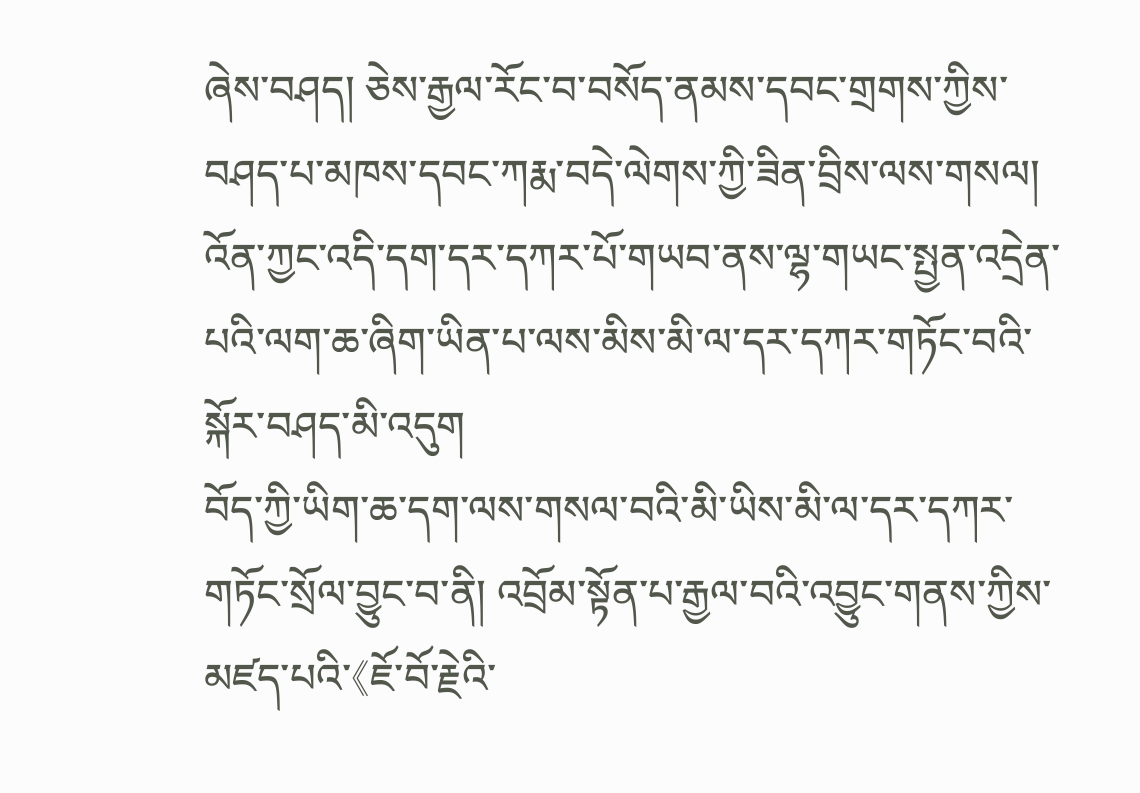ཞེས་བཤད། ཅེས་རྒྱལ་རོང་བ་བསོད་ནམས་དབང་གྲགས་ཀྱིས་བཤད་པ་མཁས་དབང་ཀརྨ་བདེ་ལེགས་ཀྱི་ཟིན་བྲིས་ལས་གསལ། འོན་ཀྱང་འདི་དག་དར་དཀར་པོ་གཡབ་ནས་ལྷ་གཡང་སྤྱན་འདྲེན་པའི་ལག་ཆ་ཞིག་ཡིན་པ་ལས་མིས་མི་ལ་དར་དཀར་གཏོང་བའི་སྐོར་བཤད་མི་འདུག
བོད་ཀྱི་ཡིག་ཆ་དག་ལས་གསལ་བའི་མི་ཡིས་མི་ལ་དར་དཀར་གཏོང་སྲོལ་བྱུང་བ་ནི། འབྲོམ་སྟོན་པ་རྒྱལ་བའི་འབྱུང་གནས་ཀྱིས་མཛད་པའི་《ཇོ་བོ་རྗེའི་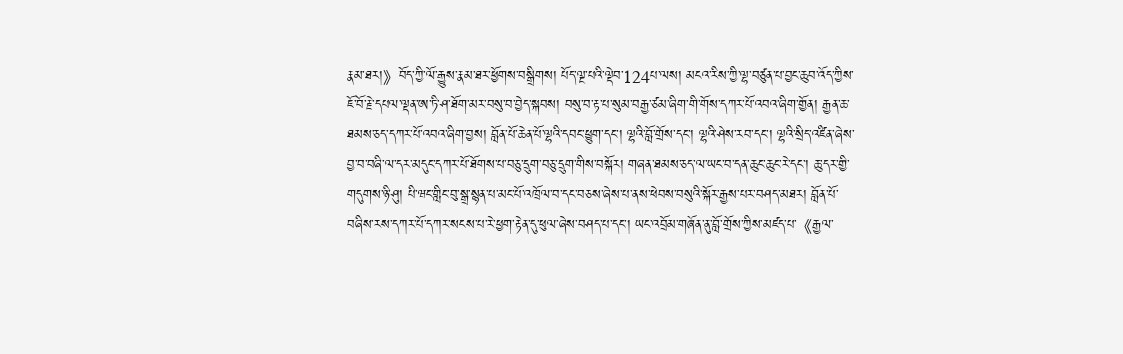རྣམ་ཐར།》བོད་ཀྱི་ལོ་རྒྱུས་རྣམ་ཐར་ཕྱོགས་བསྒྲིགས། པོད་ལྔ་པའི་ལྡེབ་124པ་ལས། མངའ་རིས་ཀྱི་ལྷ་བཙུན་པ་བྱང་ཆུབ་འོད་ཀྱིས་ཇོ་བོ་རྗེ་དཔལ་ལྡན་ཨ་ཏི་ཤ་ཐོག་མར་བསུ་བ་བྱེད་སྐབས། བསུ་བ་རྟ་པ་སུམ་བརྒྱ་ཙམ་ཞིག་གི་གོས་དཀར་པོ་འབའ་ཞིག་གྱོན། རྒྱན་ཆ་ཐམས་ཅད་དཀར་པོ་འབའ་ཞིག་བྱས། བློན་པོ་ཆེན་པོ་ལྷའི་དབང་ཕྱུག་དང་། ལྷའི་བློ་གྲོས་དང་། ལྷའི་ཤེས་རབ་དང་། ལྷའི་སྲིད་འཛིན་ཞེས་བྱ་བ་བཞི་ལ་དར་མདུང་དཀར་པོ་ཐོགས་པ་བཅུ་དྲུག་བཅུ་དྲུག་གིས་བསྐོར། གཞན་ཐམས་ཅད་ལ་ཡང་བ་དན་ཆུང་ཆུང་རེ་དང་། ཆུ་དར་གྱི་གདུགས་ཉི་ཤུ། པི་ཝང་གླིང་བུ་སྒྲ་སྙན་པ་མང་པོ་འཁྲོལ་བ་དང་བཅས་ཞེས་པ་ནས་ཕེབས་བསུའི་སྐོར་རྒྱས་པར་བཤད་མཐར། བློན་པོ་བཞིས་རས་དཀར་པོ་དཀར་སངས་པ་རེ་ཕྱག་རྟེན་དུ་ཕུལ་ཞེས་བཤད་པ་དང་། ཡང་འབྲོམ་གཞོན་ནུ་བློ་གྲོས་ཀྱིས་མཛད་པ་《རྒྱལ་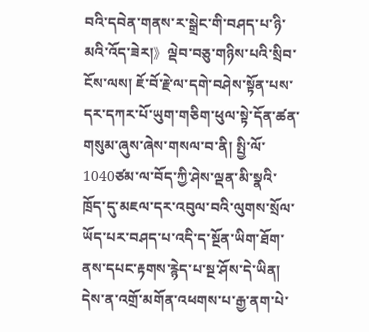བའི་དབེན་གནས་ར་སྒྲེང་གི་བཤད་པ་ཉི་མའི་འོད་ཟེར།》ལྡེབ་བཅུ་གཉིས་པའི་སྲིབ་ངོས་ལས། ཇོ་བོ་རྗེ་ལ་དགེ་བཤེས་སྟོན་པས་དར་དཀར་པོ་ཡུག་གཅིག་ཕུལ་སྟེ་དོན་ཚན་གསུམ་ཞུས་ཞེས་གསལ་བ་ནི། སྤྱི་ལོ་1040ཙམ་ལ་བོད་ཀྱི་ཤེས་ལྡན་མི་སྣའི་ཁྲོད་དུ་མཇལ་དར་འབུལ་བའི་ལུགས་སྲོལ་ཡོད་པར་བཤད་པ་འདི་ད་སྔོན་ཡིག་ཐོག་ནས་དཔང་རྟགས་རྙེད་པ་སྔ་ཤོས་དེ་ཡིན། དེས་ན་འགྲོ་མགོན་འཕགས་པ་རྒྱ་ནག་པེ་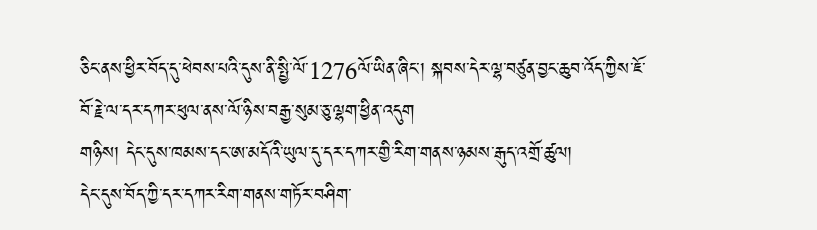ཅིང་ནས་ཕྱིར་བོད་དུ་ཕེབས་པའི་དུས་ནི་སྤྱི་ལོ་1276ལོ་ཡིན་ཞིང་། སྐབས་དེར་ལྷ་བཙུན་བྱང་ཆུབ་འོད་ཀྱིས་ཇོ་བོ་རྗེ་ལ་དར་དཀར་ཕུལ་ནས་ལོ་ཉིས་བརྒྱ་སུམ་ཅུ་ལྷག་ཕྱིན་འདུག
གཉིས། དེང་དུས་ཁམས་དང་ཨ་མདོའི་ཡུལ་དུ་དར་དཀར་གྱི་རིག་གནས་ཉམས་རྒུད་འགྲོ་ཚུལ།
དེང་དུས་བོད་ཀྱི་དར་དཀར་རིག་གནས་གཏོར་བཤིག་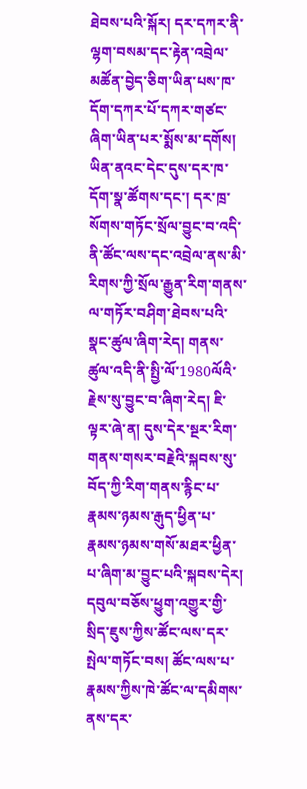ཐེབས་པའི་སྐོར། དར་དཀར་ནི་ལྷག་བསམ་དང་རྟེན་འབྲེལ་མཚོན་བྱེད་ཅིག་ཡིན་པས་ཁ་དོག་དཀར་པོ་དཀར་གཙང་ཞིག་ཡིན་པར་སྨོས་མ་དགོས། ཡིན་ནའང་དེང་དུས་དར་ཁ་དོག་སྣ་ཚོགས་དང་། དར་ཁྲ་སོགས་གཏོང་སྲོལ་བྱུང་བ་འདི་ནི་ཚོང་ལས་དང་འབྲེལ་ནས་མི་རིགས་ཀྱི་སྲོལ་རྒྱུན་རིག་གནས་ལ་གཏོར་བཤིག་ཐེབས་པའི་སྣང་ཚུལ་ཞིག་རེད། གནས་ཚུལ་འདི་ནི་སྤྱི་ལོ་1980ལོའི་རྗེས་སུ་བྱུང་བ་ཞིག་རེད། ཇི་ལྟར་ཞེ་ན། དུས་དེར་སྔར་རིག་གནས་གསར་བརྗེའི་སྐབས་སུ་བོད་ཀྱི་རིག་གནས་རྙིང་པ་རྣམས་ཉམས་རྒུད་ཕྱིན་པ་རྣམས་ཉམས་གསོ་མཐར་ཕྱིན་པ་ཞིག་མ་བྱུང་པའི་སྐབས་དེར། དབུལ་བཅོས་ཕྱུག་འགྱུར་གྱི་སྲིད་ཇུས་ཀྱིས་ཚོང་ལས་དར་སྤེལ་གཏོང་བས། ཚོང་ལས་པ་རྣམས་ཀྱིས་ཁེ་ཚོང་ལ་དམིགས་ནས་དར་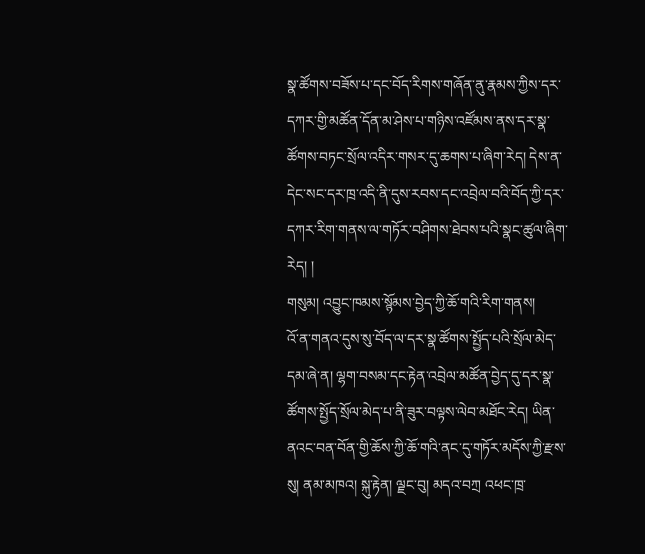སྣ་ཚོགས་བཟོས་པ་དང་བོད་རིགས་གཞོན་ནུ་རྣམས་ཀྱིས་དར་དཀར་གྱི་མཚོན་དོན་མ་ཤེས་པ་གཉིས་འཛོམས་ནས་དར་སྣ་ཚོགས་བཏང་སྲོལ་འདིར་གསར་དུ་ཆགས་པ་ཞིག་རེད། དེས་ན་དེང་སང་དར་ཁྲ་འདི་ནི་དུས་རབས་དང་འབྲེལ་བའི་བོད་ཀྱི་དར་དཀར་རིག་གནས་ལ་གཏོར་བཤིགས་ཐེབས་པའི་སྣང་ཚུལ་ཞིག་རེད། །
གསུམ། འབྱུང་ཁམས་སྙོམས་བྱེད་ཀྱི་ཆོ་གའི་རིག་གནས།
འོ་ན་གནའ་དུས་སུ་བོད་ལ་དར་སྣ་ཚོགས་སྤྱོད་པའི་སྲོལ་མེད་དམ་ཞེ་ན། ལྷག་བསམ་དང་རྟེན་འབྲེལ་མཚོན་བྱེད་དུ་དར་སྣ་ཚོགས་སྤྱོད་སྲོལ་མེད་པ་ནི་ཟུར་བལྟས་ལེབ་མཐོང་རེད། ཡིན་ནའང་བན་བོན་གྱི་ཆོས་ཀྱི་ཆོ་གའི་ནང་དུ་གཏོར་མདོས་ཀྱི་རྫས་སུ། ནམ་མཁའ། སྐུ་རྟེན། ལྗང་བུ། མདའ་བཀྲ འཕང་ཁྲ་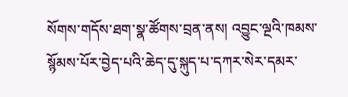སོགས་གདོས་ཐག་སྣ་ཚོགས་བྲན་ནས། འབྱུང་ལྔའི་ཁམས་སྙོམས་པོར་བྱེད་པའི་ཆེད་དུ་སྐུད་པ་དཀར་སེར་དམར་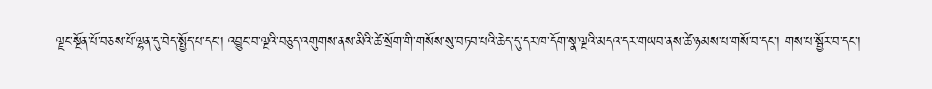ལྗང་སྔོན་པོ་བཅས་པོ་ལྷན་དུ་བེད་སྤྱོད་པ་དང་། འབྱུང་བ་ལྔའི་བཅུད་འགུགས་ནས་མིའི་ཚེ་སྲོག་གི་གསོས་སུ་བཏབ་པའི་ཆེད་དུ་དར་ཁ་དོག་སྣ་ལྔའི་མདའ་དར་གཡབ་ནས་ཚེ་ཉམས་པ་གསོ་བ་དང་། གས་པ་སྦྱོར་བ་དང་།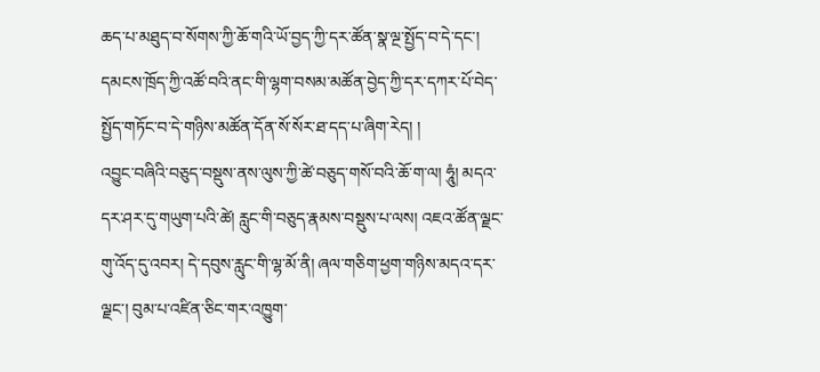ཆད་པ་མཐུད་བ་སོགས་ཀྱི་ཆོ་གའི་ཡོ་བྱད་ཀྱི་དར་ཚོན་སྣ་ལྔ་སྤྱོད་བ་དེ་དང་། དམངས་ཁྲོད་ཀྱི་འཚོ་བའི་ནང་གི་ལྷག་བསམ་མཚོན་བྱེད་ཀྱི་དར་དཀར་པོ་བེད་སྤྱོད་གཏོང་བ་དེ་གཉིས་མཚོན་དོན་སོ་སོར་ཐ་དད་པ་ཞིག་རེད། །
འབྱུང་བཞིའི་བཅུད་བསྡུས་ནས་ལུས་ཀྱི་ཚེ་བཅུད་གསོ་བའི་ཆོ་ག་ལ། ཧཱུཾ། མདའ་དར་ཤར་དུ་གཡུག་པའི་ཚེ། རླུང་གི་བཅུད་རྣམས་བསྡུས་པ་ལས། འཇའ་ཚོན་ལྗང་གུ་འོད་དུ་འབར། དེ་དབུས་རླུང་གི་ལྷ་མོ་ནི། ཞལ་གཅིག་ཕྱག་གཉིས་མདའ་དར་ལྗང་། བུམ་པ་འཛིན་ཅིང་གར་འཁྱུག་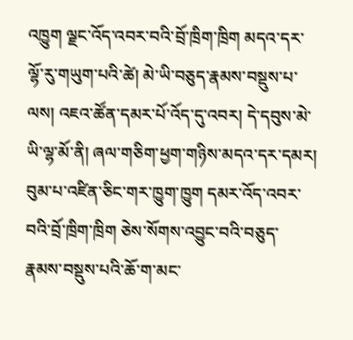འཁྱུག ལྗང་འོད་འབར་བའི་བྲོ་ཁྲིག་ཁྲིག མདའ་དར་ལྷོ་རུ་གཡུག་པའི་ཚེ། མེ་ཡི་བཅུད་རྣམས་བསྡུས་པ་ལས། འཇའ་ཚོན་དམར་པོ་འོད་དུ་འབར། དེ་དབུས་མེ་ཡི་ལྷ་མོ་ནི། ཞལ་གཅིག་ཕྱག་གཉིས་མདའ་དར་དམར། བུམ་པ་འཛིན་ཅིང་གར་ཁྱུག་ཁྱུག དམར་འོད་འབར་བའི་བྲོ་ཁྲིག་ཁྲིག ཅེས་སོགས་འབྱུང་བའི་བཅུད་རྣམས་བསྡུས་པའི་ཆོ་ག་མང་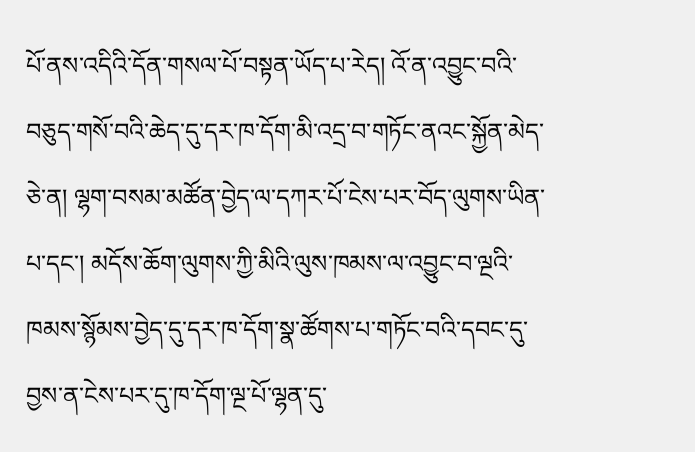པོ་ནས་འདིའི་དོན་གསལ་པོ་བསྟན་ཡོད་པ་རེད། འོ་ན་འབྱུང་བའི་བཅུད་གསོ་བའི་ཆེད་དུ་དར་ཁ་དོག་མི་འདྲ་བ་གཏོང་ནའང་སྐྱོན་མེད་ཅེ་ན། ལྷག་བསམ་མཚོན་བྱེད་ལ་དཀར་པོ་ངེས་པར་བོད་ལུགས་ཡིན་པ་དང་། མདོས་ཆོག་ལུགས་ཀྱི་མིའི་ལུས་ཁམས་ལ་འབྱུང་བ་ལྔའི་ཁམས་སྙོམས་བྱེད་དུ་དར་ཁ་དོག་སྣ་ཚོགས་པ་གཏོང་བའི་དབང་དུ་བྱས་ན་ངེས་པར་དུ་ཁ་དོག་ལྔ་པོ་ལྷན་དུ་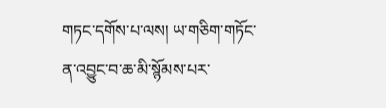གཏང་དགོས་པ་ལས། ཡ་གཅིག་གཏོང་ན་འབྱུང་བ་ཆ་མི་སྙོམས་པར་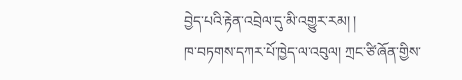བྱེད་པའི་རྟེན་འབྲེལ་དུ་མི་འགྱུར་རམ། །
ཁ་བཏགས་དཀར་པོ་ཁྱེད་ལ་འབུལ། ཀྲང་ཙི་ཞོན་གྱིས་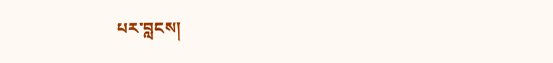པར་བླངས།